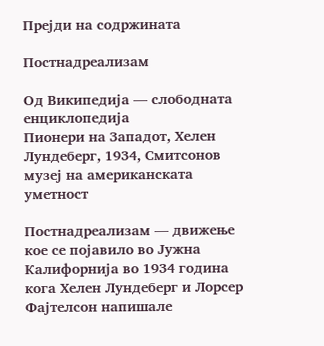Прејди на содржината

Постнадреализам

Од Википедија — слободната енциклопедија
Пионери на Западот, Хелен Лундеберг, 1934, Смитсонов музеј на американската уметност

Постнадреализам — движење кое се појавило во Јужна Калифорнија во 1934 година кога Хелен Лундеберг и Лорсер Фајтелсон напишале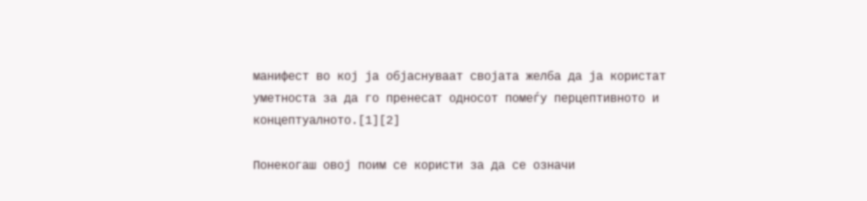манифест во кој ја објаснуваат својата желба да ја користат уметноста за да го пренесат односот помеѓу перцептивното и концептуалното.[1][2]

Понекогаш овој поим се користи за да се означи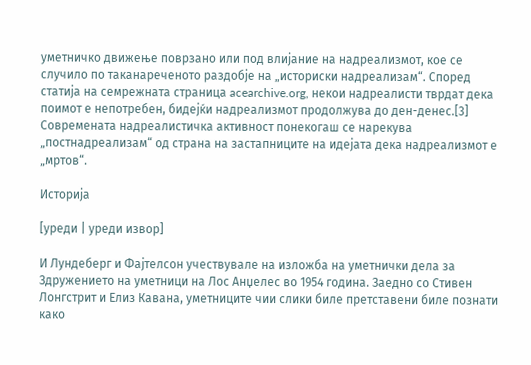уметничко движење поврзано или под влијание на надреализмот, кое се случило по таканареченото раздобје на „историски надреализам“. Според статија на семрежната страница acearchive.org, некои надреалисти тврдат дека поимот е непотребен, бидејќи надреализмот продолжува до ден-денес.[3] Современата надреалистичка активност понекогаш се нарекува „постнадреализам“ од страна на застапниците на идејата дека надреализмот е „мртов“.

Историја

[уреди | уреди извор]

И Лундеберг и Фајтелсон учествувале на изложба на уметнички дела за Здружението на уметници на Лос Анџелес во 1954 година. Заедно со Стивен Лонгстрит и Елиз Кавана, уметниците чии слики биле претставени биле познати како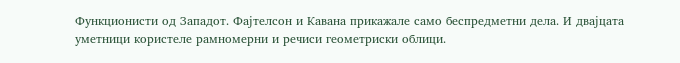Функционисти од Западот. Фајтелсон и Кавана прикажале само беспредметни дела. И двајцата уметници користеле рамномерни и речиси геометриски облици.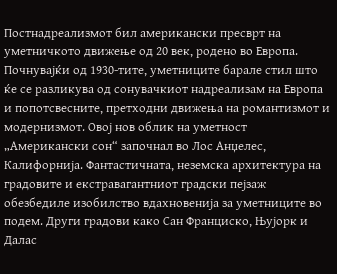Постнадреализмот бил американски пресврт на уметничкото движење од 20 век, родено во Европа. Почнувајќи од 1930-тите, уметниците барале стил што ќе се разликува од сонувачкиот надреализам на Европа и попотсвесните, претходни движења на романтизмот и модернизмот. Овој нов облик на уметност „Американски сон“ започнал во Лос Анџелес, Калифорнија. Фантастичната, неземска архитектура на градовите и екстравагантниот градски пејзаж обезбедиле изобилство вдахновенија за уметниците во подем. Други градови како Сан Франциско, Њујорк и Далас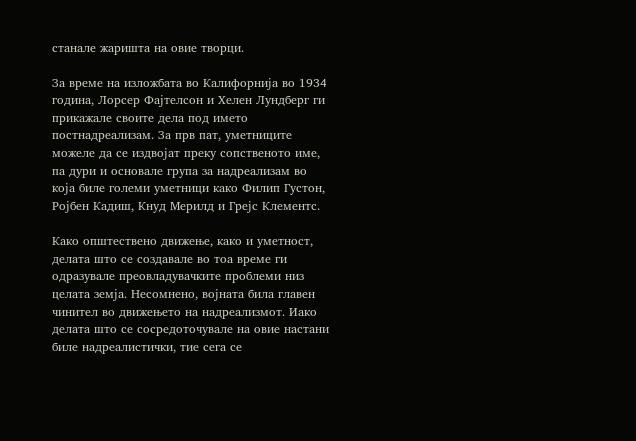станале жаришта на овие творци.

За време на изложбата во Калифорнија во 1934 година, Лорсер Фајтелсон и Хелен Лундберг ги прикажале своите дела под името постнадреализам. За прв пат, уметниците можеле да се издвојат преку сопственото име, па дури и основале група за надреализам во која биле големи уметници како Филип Густон, Ројбен Кадиш, Кнуд Мерилд и Грејс Клементс.

Како општествено движење, како и уметност, делата што се создавале во тоа време ги одразувале преовладувачките проблеми низ целата земја. Несомнено, војната била главен чинител во движењето на надреализмот. Иако делата што се сосредоточувале на овие настани биле надреалистички, тие сега се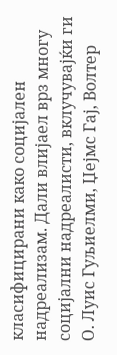класифицирани како социјален надреализам. Дали влијаел врз многу социјални надреалисти, вклучувајќи ги О. Луис Гуљиелми, Џејмс Гај, Волтер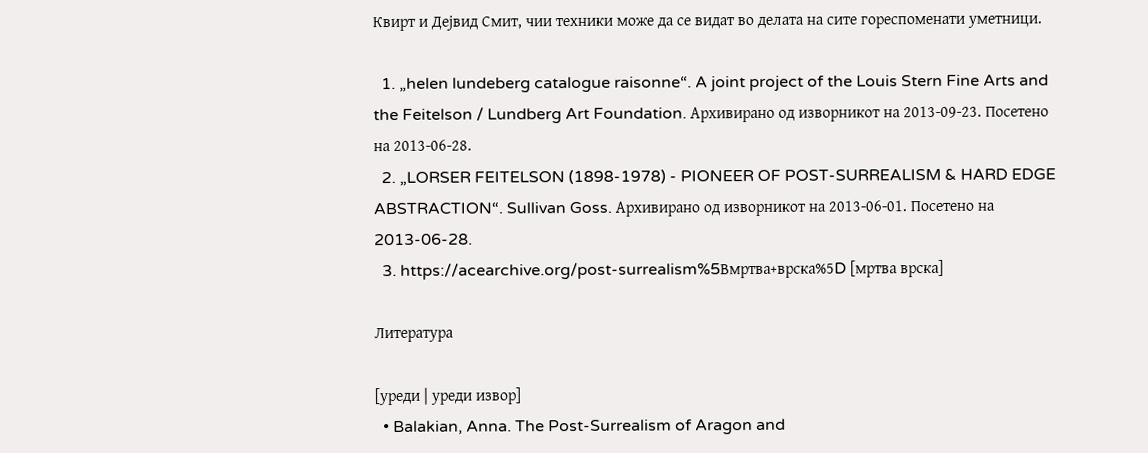Квирт и Дејвид Смит, чии техники може да се видат во делата на сите гореспоменати уметници.

  1. „helen lundeberg catalogue raisonne“. A joint project of the Louis Stern Fine Arts and the Feitelson / Lundberg Art Foundation. Архивирано од изворникот на 2013-09-23. Посетено на 2013-06-28.
  2. „LORSER FEITELSON (1898-1978) - PIONEER OF POST-SURREALISM & HARD EDGE ABSTRACTION“. Sullivan Goss. Архивирано од изворникот на 2013-06-01. Посетено на 2013-06-28.
  3. https://acearchive.org/post-surrealism%5Bмртва+врска%5D [мртва врска]

Литература

[уреди | уреди извор]
  • Balakian, Anna. The Post-Surrealism of Aragon and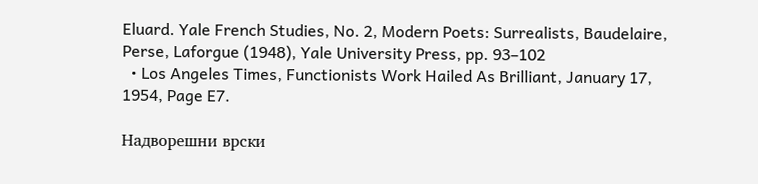Eluard. Yale French Studies, No. 2, Modern Poets: Surrealists, Baudelaire, Perse, Laforgue (1948), Yale University Press, pp. 93–102
  • Los Angeles Times, Functionists Work Hailed As Brilliant, January 17, 1954, Page E7.

Надворешни врски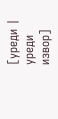[уреди | уреди извор]